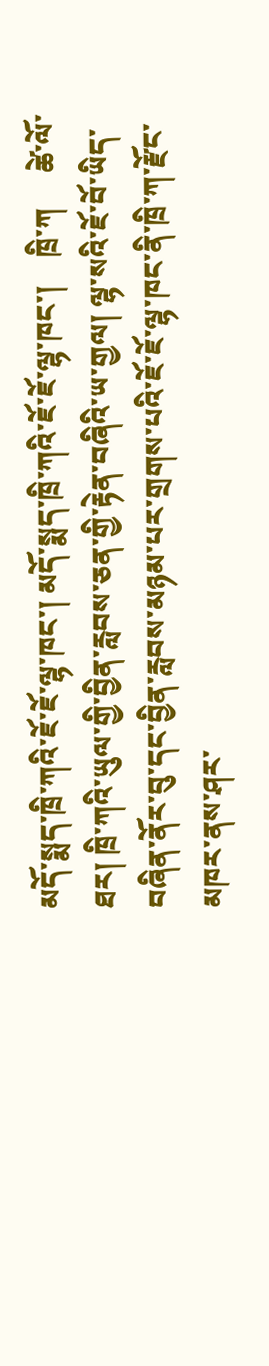མདོ་སྨད་ཁྲི་ཀའི་ཇོ་ཇོ་ལྷ་ཁང་། མདོ་སྨད་ཁྲི་ཀའི་ཇོ་ཇོ་ལྷ་ཁང་།    ཁྲི་ཀ     ཚེ་ལོ་ཐར། ཁྲི་ཀའི་ཡུལ་གྱི་བྱིན་རླབས་ཅན་གྱི་རྟེན་བཞིའི་ཡ་གྱལ། ལྷ་སའི་ཇོ་བོ་ཡིད་བཞིན་ནོར་བུ་དང་བྱིན་རླབས་མཉམ་པར་གྲགས་པའི་ཇོ་ཇོ་ལྷ་ཁང་ནི་ཁྲི་ཀ་རྫོང་མཁར་ནས་ཤར་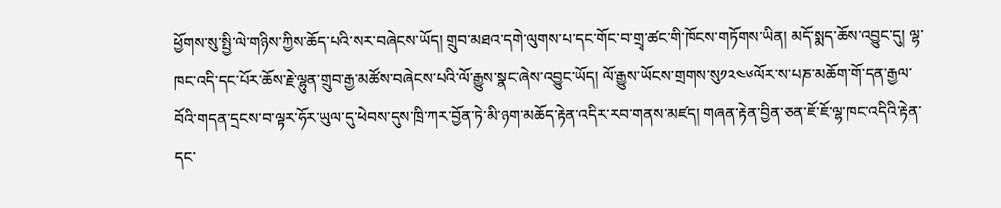ཕྱོགས་སུ་སྤྱི་ལེ་གཉིས་ཀྱིས་ཆོད་པའི་སར་བཞེངས་ཡོད། གྲུབ་མཐའ་དགེ་ལུགས་པ་དང་གོང་བ་གྲྭ་ཚང་གི་ཁོངས་གཏོགས་ཡིན། མདོ་སྨད་ཆོས་འབྱུང་དུ། ལྷ་ཁང་འདི་དང་པོར་ཆོས་རྗེ་ལྷུན་གྲུབ་རྒྱ་མཚོས་བཞེངས་པའི་ལོ་རྒྱུས་སྣང་ཞེས་འབྱུང་ཡོད། ལོ་རྒྱུས་ཡོངས་གྲགས་སུ༡༢༤༦ལོར་ས་པཎ་མཆོག་གོ་དན་རྒྱལ་བོའི་གདན་དྲངས་བ་ལྟར་ཧོར་ཡུལ་དུ་ཕེབས་དུས་ཁྲི་ཀར་བྱོན་ཏེ་མི་ཉག་མཆོད་རྟེན་འདིར་རབ་གནས་མཛད། གཞན་རྟེན་བྱིན་ཅན་ཇོ་ཇོ་ལྷ་ཁང་འདིའི་རྟེན་དང་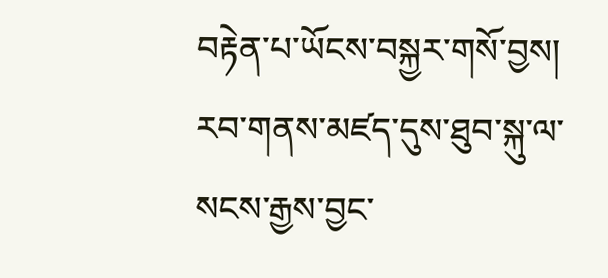བརྟེན་པ་ཡོངས་བསྐྱར་གསོ་བྱས། རབ་གནས་མཛད་དུས་ཐུབ་སྐུ་ལ་སངས་རྒྱས་བྱང་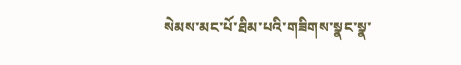སེམས་མང་པོ་ཐིམ་པའི་གཟིགས་སྣང་སྣ་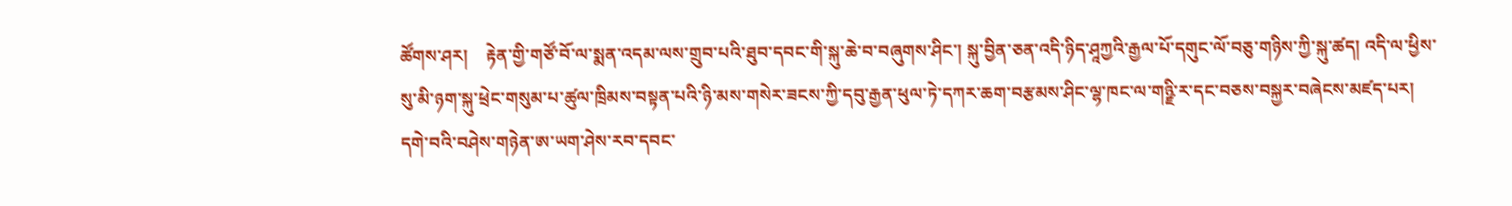ཚོགས་ཤར།    རྟེན་གྱི་གཙོ་བོ་ལ་སྨན་འདམ་ལས་གྲུབ་པའི་ཐུབ་དབང་གི་སྐུ་ཆེ་བ་བཞུགས་ཤིང་། སྐུ་བྱིན་ཅན་འདི་ཉིད་ཤཱཀྱའི་རྒྱལ་པོ་དགུང་ལོ་བཅུ་གཉིས་ཀྱི་སྐུ་ཚད། འདི་ལ་ཕྱིས་སུ་མི་ཉག་སྐུ་ཕྲེང་གསུམ་པ་ཚུལ་ཁྲིམས་བསྟན་པའི་ཉི་མས་གསེར་ཟངས་ཀྱི་དབུ་རྒྱན་ཕུལ་ཏེ་དཀར་ཆག་བརྩམས་ཤིང་ལྷ་ཁང་ལ་གཉྫི་ར་དང་བཅས་བསྐྱར་བཞེངས་མཛད་པར། དགེ་བའི་བཤེས་གཉེན་ཨ་ཡག་ཤེས་རབ་དབང་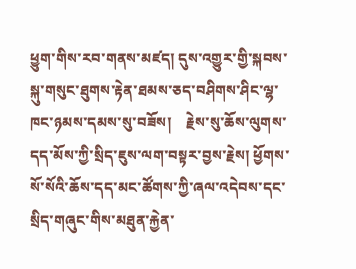ཕྱུག་གིས་རབ་གནས་མཛད། དུས་འགྱུར་གྱི་སྐབས་སྐུ་གསུང་ཐུགས་རྟེན་ཐམས་ཅད་བཤིགས་ཤིང་ལྷ་ཁང་ཉམས་དམས་སུ་བཟོས།    རྗེས་སུ་ཆོས་ལུགས་དད་མོས་ཀྱི་སྲིད་ཇུས་ལག་བསྟར་བྱས་རྗེས། ཕྱོགས་སོ་སོའི་ཆོས་དད་མང་ཚོགས་ཀྱི་ཞལ་འདེབས་དང་སྲིད་གཞུང་གིས་མཐུན་རྐྱེན་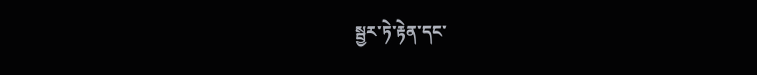སྦྱར་ཏེ་རྟེན་དང་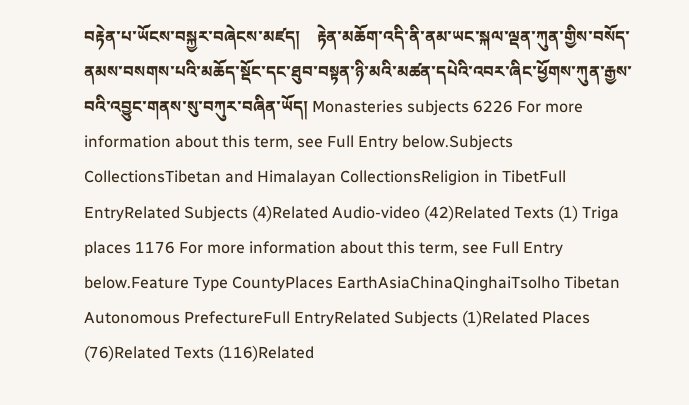བརྟེན་པ་ཡོངས་བསྐྱར་བཞེངས་མཛད།    རྟེན་མཆོག་འདི་ནི་ནམ་ཡང་སྐལ་ལྡན་ཀུན་གྱིས་བསོད་ནམས་བསགས་པའི་མཆོད་སྡོང་དང་ཐུབ་བསྟན་ཉི་མའི་མཚན་དཔེའི་འབར་ཞིང་ཕྱོགས་ཀུན་རྒྱས་བའི་འབྱུང་གནས་སུ་བཀུར་བཞིན་ཡོད། Monasteries subjects 6226 For more information about this term, see Full Entry below.Subjects CollectionsTibetan and Himalayan CollectionsReligion in TibetFull EntryRelated Subjects (4)Related Audio-video (42)Related Texts (1) Triga places 1176 For more information about this term, see Full Entry below.Feature Type CountyPlaces EarthAsiaChinaQinghaiTsolho Tibetan Autonomous PrefectureFull EntryRelated Subjects (1)Related Places (76)Related Texts (116)Related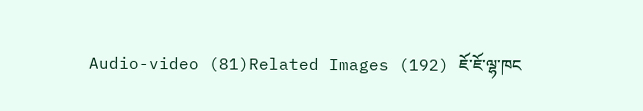Audio-video (81)Related Images (192) ཇོ་ཇོ་ལྷ་ཁང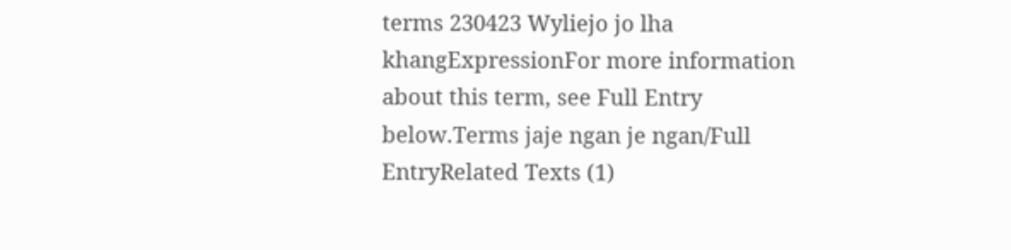terms 230423 Wyliejo jo lha khangExpressionFor more information about this term, see Full Entry below.Terms jaje ngan je ngan/Full EntryRelated Texts (1)